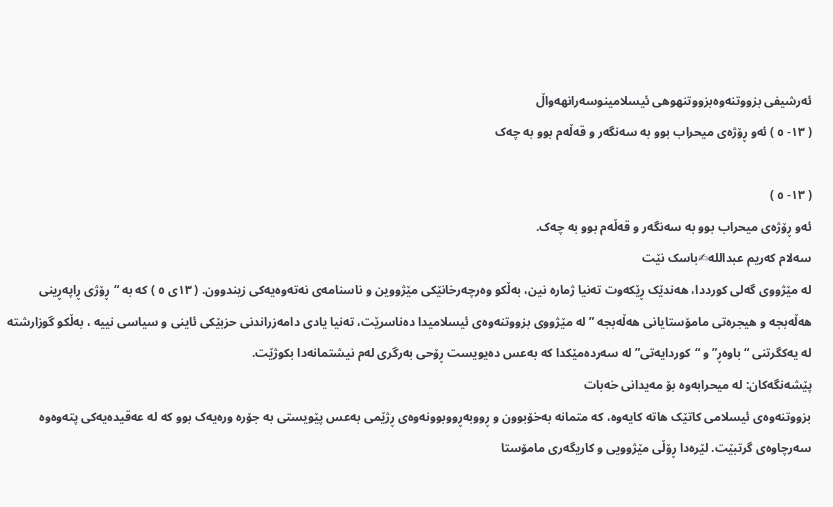ئەرشیفى بزووتنەوەبزووتنهوهی ئیسلامینوسەرانهەواڵ
( ١٣- ٥ ) ئەو ڕۆژەی میحراب بوو بە سەنگەر و قەڵەم بوو بە چەک

( ١٣- ٥ )
ئەو ڕۆژەی میحراب بوو بە سەنگەر و قەڵەم بوو بە چەک.
سەلام کەریم عبداللە✍باسک نێت
لە مێژووی گەلی کورددا، هەندێک ڕێکەوت تەنیا ژمارە نین، بەڵکو وەرچەرخانێکی مێژووین و ناسنامەی نەتەوەیەکی زیندوون. ( ١٣ی ٥ ) کە بە “ڕۆژی ڕاپەڕینی هەڵەبجە و هیجرەتی مامۆستایانی هەڵەبجە ” لە مێژووی بزووتنەوەی ئیسلامیدا دەناسرێت، تەنیا یادی دامەزراندنی حزبێکی ئاینی و سیاسی نییە ، بەڵکو گوزارشتە لە یەکگرتنی “باوەڕ” و “کوردایەتی” لە سەردەمێکدا کە بەعس دەیویست ڕۆحی بەرگری لەم نیشتمانەدا بکوژێت.
پێشەنگەکان: لە میحرابەوە بۆ مەیدانی خەبات
بزووتنەوەی ئیسلامی کاتێک هاتە کایەوە، کە متمانە بەخۆبوون و ڕووبەڕووبوونەوەی ڕژێمی بەعس پێویستی بە جۆرە ورەیەک بوو کە لە عەقیدەیەکی پتەوەوە سەرچاوەی گرتبێت. لێرەدا ڕۆڵی مێژوویی و کاریگەری مامۆستا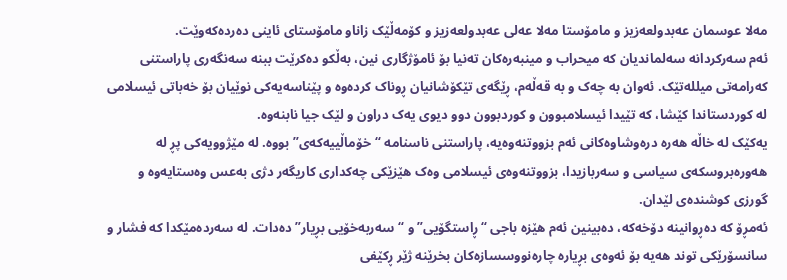مەلا عوسمان عەبدولعەزیز و مامۆستا مەلا عەلی عەبدولعەزیز و کۆمەڵێک زاناو مامۆستای ئاینی دەردەکەوێت.
ئەم سەرکردانە سەلماندیان کە میحراب و مینبەرەکان تەنیا بۆ ئامۆژگاری نین، بەڵکو دەکرێت ببنە سەنگەری پاراستنی کەرامەتی میللەتێک. ئەوان بە چەک و بە قەڵەم، ڕێگەی تێکۆشانیان ڕوناک کردەوە و پێناسەیەکی نوێیان بۆ خەباتی ئیسلامی لە کوردستاندا کێشا، کە تێیدا ئیسلامبوون و کوردبوون دوو دیوی یەک دراون و لێک جیا نابنەوە.
یەکێک لە خاڵە هەرە درەوشاوەکانی ئەم بزووتنەوەیە، پاراستنی ناسنامە “خۆماڵییەکەی” بووە. لە مێژوویەکی پڕ لە هەورەبروسکەی سیاسی و سەربازیدا، بزووتنەوەی ئیسلامی وەک هێزێکی چەکداری کاریگەر دژی بەعس وەستایەوە و گورزی کوشندەی لێدان.
ئەمڕۆ کە دەڕوانینە دۆخەکە، دەبینین ئەم هێزە باجی “ڕاستگۆیی” و “سەربەخۆیی بڕیار” دەدات. لە سەردەمێکدا کە فشار و سانسۆرێکی توند هەیە بۆ ئەوەی بڕیارە چارەنووسسازەکان بخرێنە ژێر ڕکێفی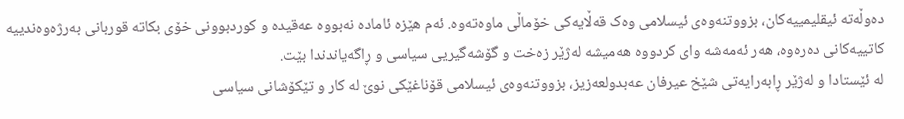دەوڵەتە ئیقلیمییەکان، بزووتنەوەی ئیسلامی وەک قەڵایەکی خۆماڵی ماوەتەوە. ئەم هێزە ئامادە نەبووە عەقیدە و کوردبوونی خۆی بکاتە قوربانی بەرژەوەندییە کاتییەکانی دەرەوە، هەر ئەمەشە وای کردووە هەمیشە لەژێر زەخت و گۆشەگیریی سیاسی و ڕاگەیاندندا بێت.
لە ئێستادا و لەژێر ڕابەرایەتی شێخ عیرفان عەبدولعەزیز، بزووتنەوەی ئیسلامی قۆناغێکی نوێ لە کار و تێکۆشانی سیاسی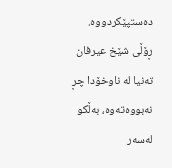دەستپێکردووە.
ڕۆڵی شێخ عیرفان تەنیا لە ناوخۆدا چڕ نەبووەتەوە، بەڵکو لەسەر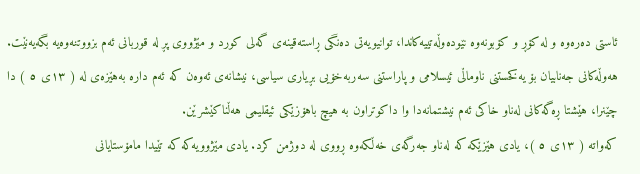ئاستی دەرەوە و لە کۆڕ و کۆبونەوە نێودەوڵەتییەکاندا، توانیویەتی دەنگی ڕاستەقینەی گەلی کورد و مێژووی پڕ لە قوربانی ئەم بزووتنەوەیە بگەیەنێت.
هەوڵەکانی جەنابیان بۆ یەکخستنی ناوماڵی ئیسلامی و پاراستنی سەربەخۆیی بڕیاری سیاسی، نیشانەی ئەوەن کە ئەم دارە بەهێزەی لە ( ١٣ی ٥ ) دا چێنرا، هێشتا ڕەگەکانی لەناو خاکی ئەم نیشتمانەدا وا داکوتراون بە هیچ باهۆزێکی ئیقلیمی هەڵناکێشرێن.
کەواتە ( ١٣ی ٥ )، یادی هێزێکە کە لەناو جەرگەی خەڵکەوە ڕووی لە دوژمن کرد. یادی مێژوویەکە کە تێیدا مامۆستایانی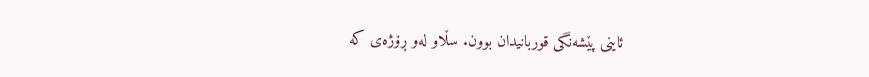ئاینی پێشەنگی قوربانیدان بوون. سڵاو لەو ڕۆژەی کە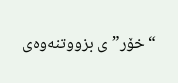“خۆر”ی بزووتنەوەی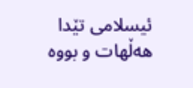ئیسلامی تێدا هەڵهات و بووە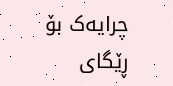چرایەک بۆ ڕێگای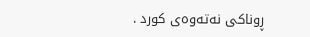ڕوناکی نەتەوەی کورد .